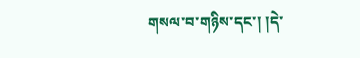གསལ་བ་གཉིས་དང་། །དེ་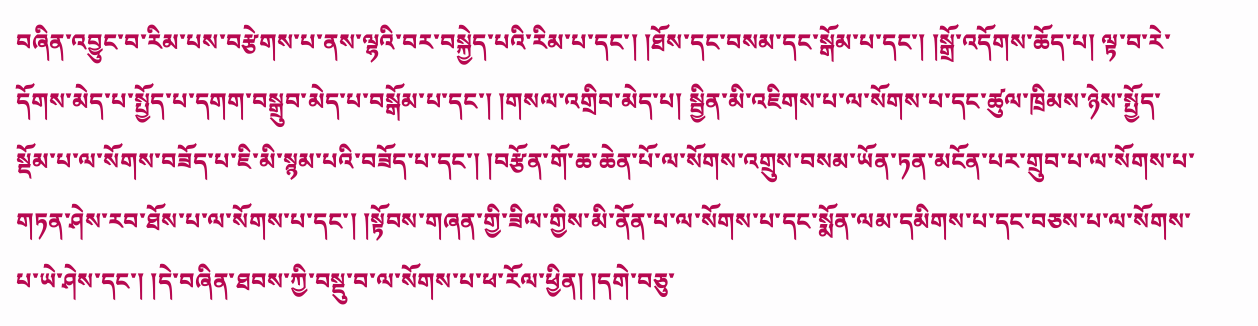བཞིན་འབྱུང་བ་རིམ་པས་བརྩེགས་པ་ནས་ལྷའི་བར་བསྐྱེད་པའི་རིམ་པ་དང་། །ཐོས་དང་བསམ་དང་སྒོམ་པ་དང་། །སྒྲོ་འདོགས་ཆོད་པ། ལྟ་བ་རེ་དོགས་མེད་པ་སྤྱོད་པ་དགག་བསྒྲུབ་མེད་པ་བསྒོམ་པ་དང་། །གསལ་འགྲིབ་མེད་པ། སྦྱིན་མི་འཇིགས་པ་ལ་སོགས་པ་དང་ཚུལ་ཁྲིམས་ཉེས་སྤྱོད་སྡོམ་པ་ལ་སོགས་བཟོད་པ་ཇི་མི་སྙམ་པའི་བཟོད་པ་དང་། །བརྩོན་གོ་ཆ་ཆེན་པོ་ལ་སོགས་འགྲུས་བསམ་ཡོན་ཏན་མངོན་པར་གྲུབ་པ་ལ་སོགས་པ་གཏན་ཤེས་རབ་ཐོས་པ་ལ་སོགས་པ་དང་། །སྟོབས་གཞན་གྱི་ཟིལ་གྱིས་མི་ནོན་པ་ལ་སོགས་པ་དང་སྨོན་ལམ་དམིགས་པ་དང་བཅས་པ་ལ་སོགས་པ་ཡེ་ཤེས་དང་། །དེ་བཞིན་ཐབས་ཀྱི་བསྡུ་བ་ལ་སོགས་པ་ཕ་རོལ་ཕྱིན། །དགེ་བཅུ་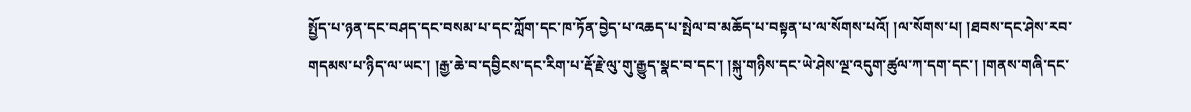སྤྱོད་པ་ཉན་དང་བཤད་དང་བསམ་པ་དང་ཀློག་དང་ཁ་ཏོན་བྱེད་པ་འཆད་པ་སྤེལ་བ་མཆོད་པ་བསྟན་པ་ལ་སོགས་པའོ། །ལ་སོགས་པ། །ཐབས་དང་ཤེས་རབ་གདམས་པ་ཉིད་ལ་ཡང་། །རྒྱ་ཆེ་བ་དབྱིངས་དང་རིག་པ་རྡོ་རྗེ་ལུ་གུ་རྒྱུད་སྣང་བ་དང་། །སྐུ་གཉིས་དང་ཡེ་ཤེས་ལྔ་འདུག་ཚུལ་ཀ་དག་དང་། །གནས་གཞི་དང་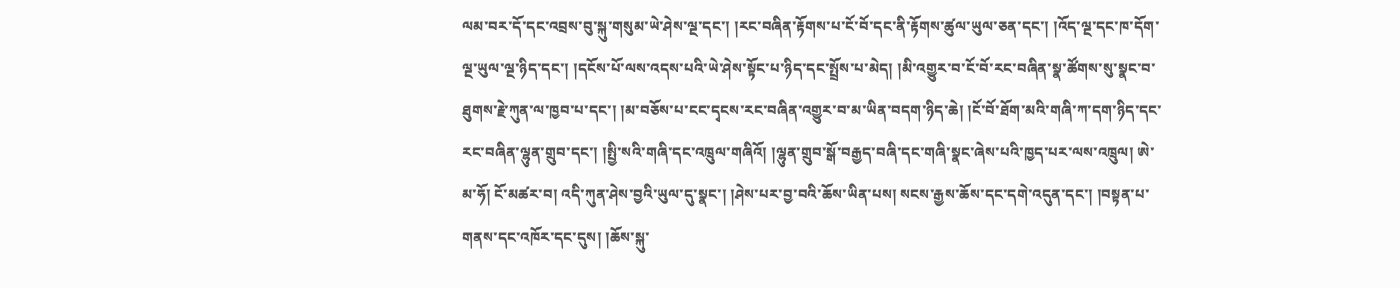ལམ་བར་དོ་དང་འབྲས་བུ་སྐུ་གསུམ་ཡེ་ཤེས་ལྔ་དང་། །རང་བཞིན་རྟོགས་པ་ངོ་བོ་དང་ནི་རྟོགས་ཚུལ་ཡུལ་ཅན་དང་། །འོད་ལྔ་དང་ཁ་དོག་ལྔ་ཡུལ་ལྔ་ཉིད་དང་། །དངོས་པོ་ལས་འདས་པའི་ཡེ་ཤེས་སྟོང་པ་ཉིད་དང་སྤྲོས་པ་མེད། །མི་འགྱུར་བ་ངོ་བོ་རང་བཞིན་སྣ་ཚོགས་སུ་སྣང་བ་ཐུགས་རྗེ་ཀུན་ལ་ཁྱབ་པ་དང་། །མ་བཅོས་པ་ངང་དྭངས་རང་བཞིན་འགྱུར་བ་མ་ཡིན་བདག་ཉིད་ཆེ། །ངོ་བོ་ཐོག་མའི་གཞི་ཀ་དག་ཉིད་དང་རང་བཞིན་ལྷུན་གྲུབ་དང་། །སྤྱི་སའི་གཞི་དང་འཁྲུལ་གཞིའོ། །ལྷུན་གྲུབ་སྒོ་བརྒྱད་བཞི་དང་གཞི་སྣང་ཞེས་པའི་ཁྱད་པར་ལས་འཁྲུལ། ཨེ་མ་ཧོ། ངོ་མཚར་བ། འདི་ཀུན་ཤེས་བྱའི་ཡུལ་དུ་སྣང་། །ཤེས་པར་བྱ་བའི་ཆོས་ཡིན་པས། སངས་རྒྱས་ཆོས་དང་དགེ་འདུན་དང་། །བསྟན་པ་གནས་དང་འཁོར་དང་དུས། །ཆོས་སྐུ་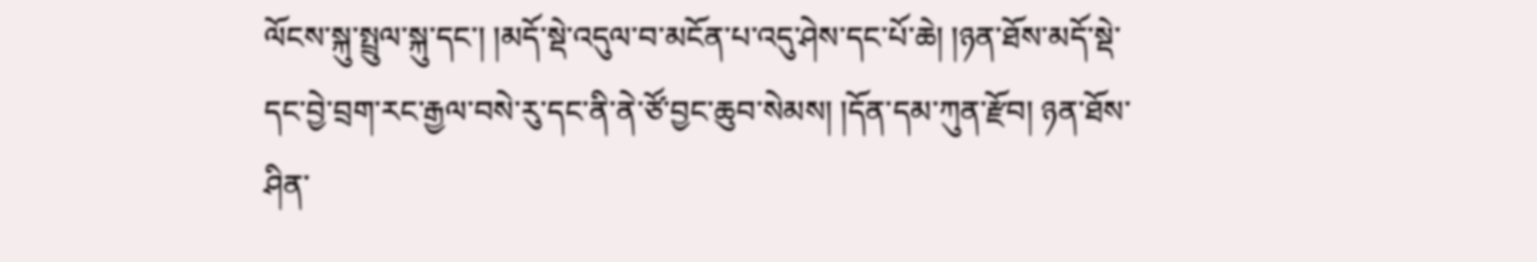ལོངས་སྐུ་སྤྲུལ་སྐུ་དང་། །མདོ་སྡེ་འདུལ་བ་མངོན་པ་འདུ་ཤེས་དང་པོ་ཆེ། །ཉན་ཐོས་མདོ་སྡེ་དང་བྱེ་བྲག་རང་རྒྱལ་བསེ་རུ་དང་ནི་ནེ་ཙོ་བྱང་ཆུབ་སེམས། །དོན་དམ་ཀུན་རྫོབ། ཉན་ཐོས་ཤིན་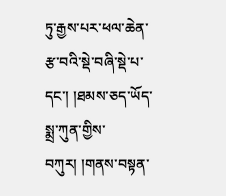ཏུ་རྒྱས་པར་ཕལ་ཆེན་རྩ་བའི་སྡེ་བཞི་སྡེ་པ་དང་། །ཐམས་ཅད་ཡོད་སྨྲ་ཀུན་གྱིས་བཀུར། །གནས་བསྟན་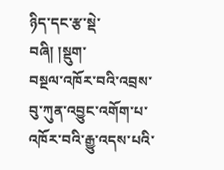ཉིད་དང་རྩ་སྡེ་བཞི། །སྡུག་
བསྔལ་འཁོར་བའི་འབྲས་བུ་ཀུན་འབྱུང་འགོག་པ་འཁོར་བའི་རྒྱུ་འདས་པའི་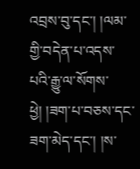འབྲས་བུ་དང་། །ལམ་གྱི་བདེན་པ་འདས་པའི་རྒྱུ་ལ་སོགས་ཕྱེ། །ཟག་པ་བཅས་དང་ཟག་མེད་དང་། །ས་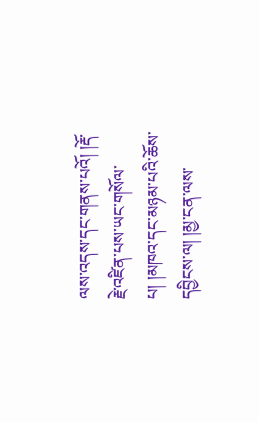ལས་འདས་དང་གནས་པའོ། །རྡོ་རྗེ་འཛིན་པས་ཡང་གསོལ་པ། །མཁའ་དང་མཉམ་པའི་ཆོས་དབྱིངས་ལ། །མྱ་ངན་ལས་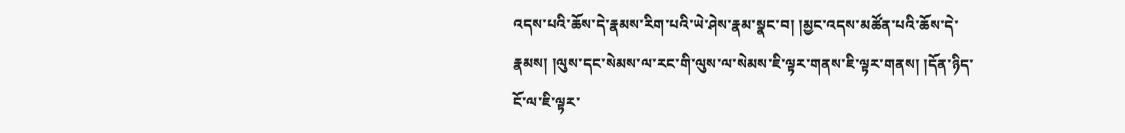འདས་པའི་ཆོས་དེ་རྣམས་རིག་པའི་ཡེ་ཤེས་རྣམ་སྣང་བ། །མྱང་འདས་མཚོན་པའི་ཆོས་དེ་རྣམས། །ལུས་དང་སེམས་ལ་རང་གི་ལུས་ལ་སེམས་ཇི་ལྟར་གནས་ཇི་ལྟར་གནས། །དོན་ཉིད་ངོ་ལ་ཇི་ལྟར་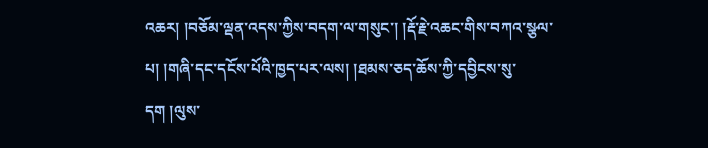འཆར། །བཅོམ་ལྡན་འདས་ཀྱིས་བདག་ལ་གསུང་། །རྡོ་རྗེ་འཆང་གིས་བཀའ་སྩལ་པ། །གཞི་དང་དངོས་པོའི་ཁྱད་པར་ལས། །ཐམས་ཅད་ཆོས་ཀྱི་དབྱིངས་སུ་དག །ལུས་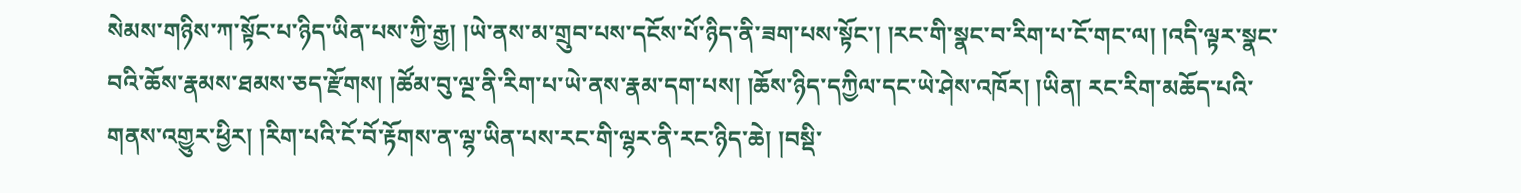སེམས་གཉིས་ཀ་སྟོང་པ་ཉིད་ཡིན་པས་ཀྱི་རྒྱ། །ཡེ་ནས་མ་གྲུབ་པས་དངོས་པོ་ཉིད་ནི་ཟག་པས་སྟོང་། །རང་གི་སྣང་བ་རིག་པ་ངོ་གང་ལ། །འདི་ལྟར་སྣང་བའི་ཆོས་རྣམས་ཐམས་ཅད་རྫོགས། །ཚོམ་བུ་ལྔ་ནི་རིག་པ་ཡེ་ནས་རྣམ་དག་པས། །ཆོས་ཉིད་དཀྱིལ་དང་ཡེ་ཤེས་འཁོར། །ཡིན། རང་རིག་མཆོད་པའི་གནས་འགྱུར་ཕྱིར། །རིག་པའི་ངོ་བོ་རྟོགས་ན་ལྷ་ཡིན་པས་རང་གི་ལྷར་ནི་རང་ཉིད་ཆེ། །བསྡི་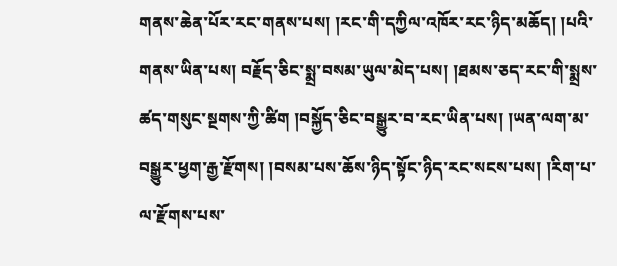གནས་ཆེན་པོར་རང་གནས་པས། །རང་གི་དཀྱིལ་འཁོར་རང་ཉིད་མཆོད། །པའི་གནས་ཡིན་པས། བརྗོད་ཅིང་སྨྲ་བསམ་ཡུལ་མེད་པས། །ཐམས་ཅད་རང་གི་སྨྲས་ཚད་གསུང་སྔགས་ཀྱི་ཚིག །བསྐྱོད་ཅིང་བསྒྱུར་བ་རང་ཡིན་པས། །ཡན་ལག་མ་བསྒྱུར་ཕྱག་རྒྱ་རྫོགས། །བསམ་པས་ཆོས་ཉིད་སྟོང་ཉིད་རང་སངས་པས། །རིག་པ་ལ་རྫོགས་པས་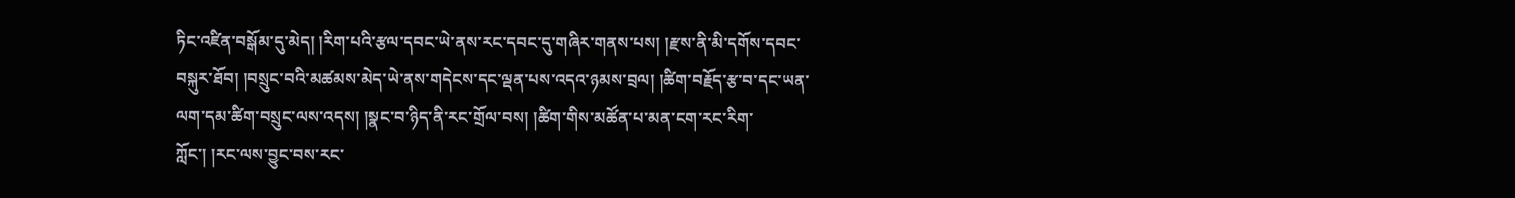ཏིང་འཛིན་བསྒོམ་དུ་མེད། །རིག་པའི་རྩལ་དབང་ཡེ་ནས་རང་དབང་དུ་གཞིར་གནས་པས། །རྫས་ནི་མི་དགོས་དབང་བསྐུར་ཐོབ། །བསྲུང་བའི་མཚམས་མེད་ཡེ་ནས་གདེངས་དང་ལྡན་པས་འདའ་ཉམས་བྲལ། །ཚིག་བརྗོད་རྩ་བ་དང་ཡན་ལག་དམ་ཚིག་བསྲུང་ལས་འདས། །སྣང་བ་ཉིད་ནི་རང་གྲོལ་བས། །ཚིག་གིས་མཚོན་པ་མན་ངག་རང་རིག་ཀློང་། །རང་ལས་བྱུང་བས་རང་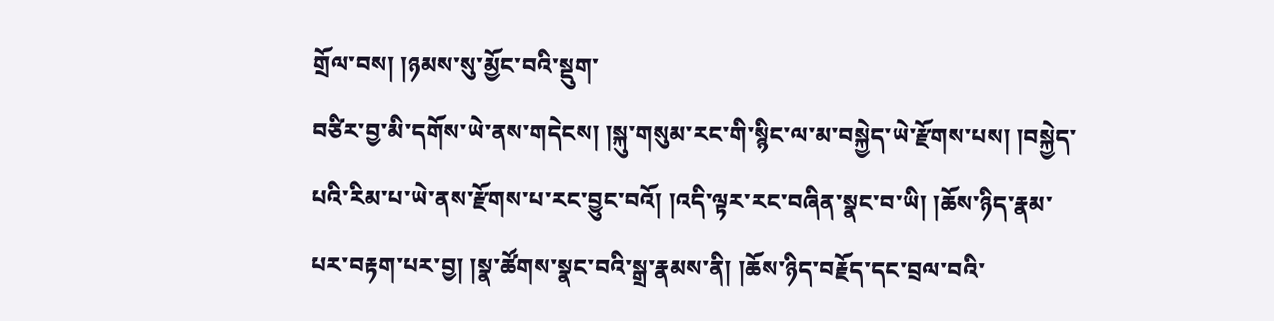གྲོལ་བས། །ཉམས་སུ་མྱོང་བའི་སྡུག་
བཙིར་བྱ་མི་དགོས་ཡེ་ནས་གདེངས། །སྐུ་གསུམ་རང་གི་སྙིང་ལ་མ་བསྐྱེད་ཡེ་རྫོགས་པས། །བསྐྱེད་པའི་རིམ་པ་ཡེ་ནས་རྫོགས་པ་རང་བྱུང་བའོ། །འདི་ལྟར་རང་བཞིན་སྣང་བ་ཡི། །ཆོས་ཉིད་རྣམ་པར་བརྟག་པར་བྱ། །སྣ་ཚོགས་སྣང་བའི་སྒྲ་རྣམས་ནི། །ཆོས་ཉིད་བརྗོད་དང་བྲལ་བའི་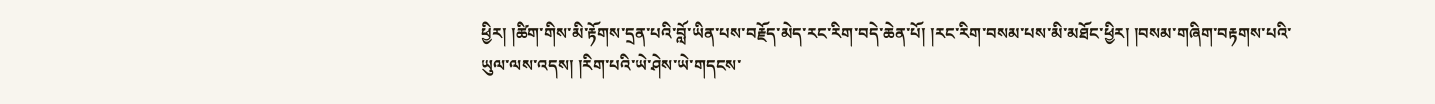ཕྱིར། །ཚིག་གིས་མི་རྟོགས་དྲན་པའི་བློ་ཡིན་པས་བརྗོད་མེད་རང་རིག་བདེ་ཆེན་པོ། །རང་རིག་བསམ་པས་མི་མཐོང་ཕྱིར། །བསམ་གཞིག་བརྟགས་པའི་ཡུལ་ལས་འདས། །རིག་པའི་ཡེ་ཤེས་ཡེ་གདངས་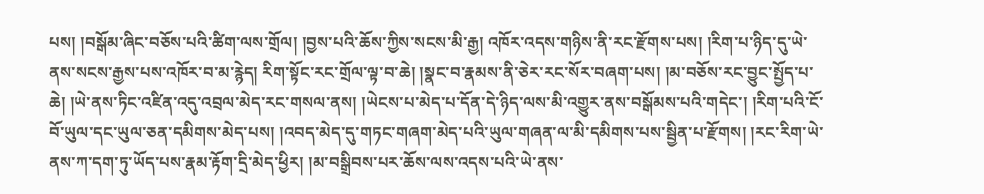པས། །བསྒོམ་ཞིང་བཅོས་པའི་ཚིག་ལས་གྲོལ། །བྱས་པའི་ཆོས་ཀྱིས་སངས་མི་རྒྱ། འཁོར་འདས་གཉིས་ནི་རང་རྫོགས་པས། །རིག་པ་ཉིད་དུ་ཡེ་ནས་སངས་རྒྱས་པས་འཁོར་བ་མ་རྙེད། རིག་སྟོང་རང་གྲོལ་ལྟ་བ་ཆེ། །སྣང་བ་རྣམས་ནི་ཅེར་རང་སོར་བཞག་པས། །མ་བཅོས་རང་བྱུང་སྤྱོད་པ་ཆེ། །ཡེ་ནས་ཏིང་འཛིན་འདུ་འབྲལ་མེད་རང་གསལ་ནས། །ཡེངས་པ་མེད་པ་དོན་དེ་ཉིད་ལས་མི་འགྱུར་ནས་བསྒོམས་པའི་གདེང་། །རིག་པའི་ངོ་བོ་ཡུལ་དང་ཡུལ་ཅན་དམིགས་མེད་པས། །འབད་མེད་དུ་གཏང་གཞག་མེད་པའི་ཡུལ་གཞན་ལ་མི་དམིགས་པས་སྦྱིན་པ་རྫོགས། །རང་རིག་ཡེ་ནས་ཀ་དག་ཏུ་ཡོད་པས་རྣམ་རྟོག་དྲི་མེད་ཕྱིར། །མ་བསྒྲིབས་པར་ཆོས་ལས་འདས་པའི་ཡེ་ནས་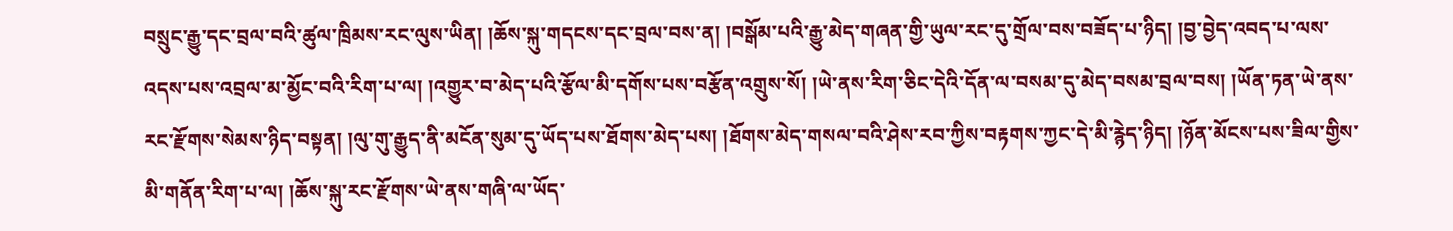བསྲུང་རྒྱུ་དང་བྲལ་བའི་ཚུལ་ཁྲིམས་རང་ལུས་ཡིན། །ཆོས་སྐུ་གདངས་དང་བྲལ་བས་ན། །བསྒོམ་པའི་རྒྱུ་མེད་གཞན་གྱི་ཡུལ་རང་དུ་གྲོལ་བས་བཟོད་པ་ཉིད། །བྱ་བྱེད་འབད་པ་ལས་འདས་པས་འབྲལ་མ་མྱོང་བའི་རིག་པ་ལ། །འགྱུར་བ་མེད་པའི་རྩོལ་མི་དགོས་པས་བརྩོན་འགྲུས་སོ། །ཡེ་ནས་རིག་ཅིང་དེའི་དོན་ལ་བསམ་དུ་མེད་བསམ་བྲལ་བས། །ཡོན་ཏན་ཡེ་ནས་རང་རྫོགས་སེམས་ཉིད་བསྟན། །ལུ་གུ་རྒྱུད་ནི་མངོན་སུམ་དུ་ཡོད་པས་ཐོགས་མེད་པས། །ཐོགས་མེད་གསལ་བའི་ཤེས་རབ་ཀྱིས་བརྟགས་ཀྱང་དེ་མི་རྙེད་ཉིད། །ཉོན་མོངས་པས་ཟིལ་གྱིས་མི་གནོན་རིག་པ་ལ། །ཆོས་སྐུ་རང་རྫོགས་ཡེ་ནས་གཞི་ལ་ཡོད་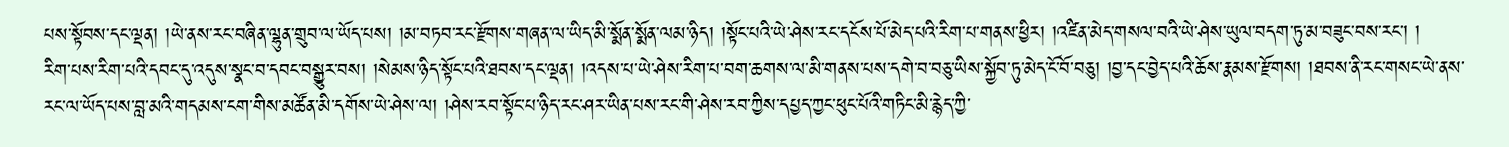པས་སྟོབས་དང་ལྡན། །ཡེ་ནས་རང་བཞིན་ལྷུན་གྲུབ་ལ་ཡོད་པས། །མ་བཏབ་རང་རྫོགས་གཞན་ལ་ཡིད་མི་སྨོན་སྨོན་ལམ་ཉིད། །སྟོང་པའི་ཡེ་ཤེས་རང་དངོས་པོ་མེད་པའི་རིག་པ་གནས་ཕྱིར། །འཛིན་མེད་གསལ་བའི་ཡེ་ཤེས་ཡུལ་བདག་ཏུ་མ་བཟུང་བས་རང་། །
རིག་པས་རིག་པའི་དབང་དུ་འདུས་སྣང་བ་དབང་བསྒྱུར་བས། །སེམས་ཉིད་སྟོང་པའི་ཐབས་དང་ལྡན། །འདས་པ་ཡེ་ཤེས་རིག་པ་བག་ཆགས་ལ་མི་གནས་པས་དགེ་བ་བཅུ་ཡིས་སྐྱོབ་ཏུ་མེད་ངོ་བོ་བཅུ། །བྱ་དང་བྱེད་པའི་ཆོས་རྣམས་རྫོགས། །ཐབས་ནི་རང་གསང་ཡེ་ནས་རང་ལ་ཡོད་པས་བླ་མའི་གདམས་ངག་གིས་མཚོན་མི་དགོས་ཡེ་ཤེས་ལ། །ཤེས་རབ་སྟོང་པ་ཉིད་རང་ཤར་ཡིན་པས་རང་གི་ཤེས་རབ་ཀྱིས་དཔྱད་ཀྱང་ཕུང་པོའི་གཏིང་མི་རྙེད་ཀྱི་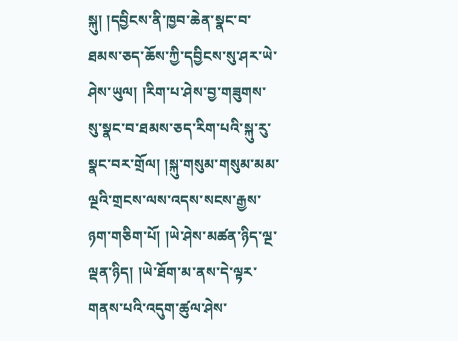སྐུ། །དབྱིངས་ནི་ཁྱབ་ཆེན་སྣང་བ་ཐམས་ཅད་ཆོས་ཀྱི་དབྱིངས་སུ་ཤར་ཡེ་ཤེས་ཡུལ། །རིག་པ་ཤེས་བྱ་གཟུགས་སུ་སྣང་བ་ཐམས་ཅད་རིག་པའི་སྐུ་རུ་སྣང་བར་གྲོལ། །སྐུ་གསུམ་གསུམ་མམ་ལྔའི་གྲངས་ལས་འདས་སངས་རྒྱས་ཉག་གཅིག་པོ། །ཡེ་ཤེས་མཚན་ཉིད་ལྔ་ལྡན་ཉིད། །ཡེ་ཐོག་མ་ནས་དེ་ལྟར་གནས་པའི་འདུག་ཚུལ་ཤེས་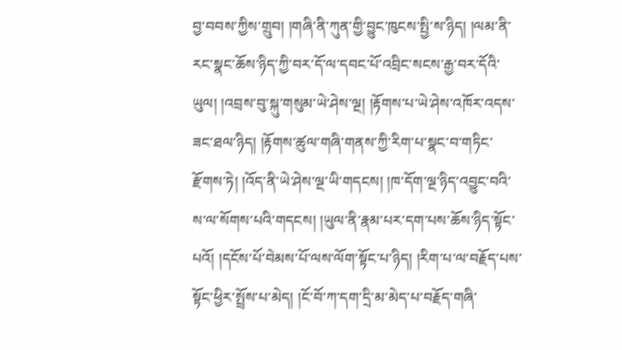བྱ་བབས་ཀྱིས་གྲུབ། །གཞི་ནི་ཀུན་གྱི་བྱུང་ཁུངས་སྤྱི་ས་ཉིད། །ལམ་ནི་རང་སྣང་ཆོས་ཉིད་ཀྱི་བར་དོ་ལ་དབང་པོ་འབྲིང་སངས་རྒྱ་བར་དོའི་ཡུལ། །འབྲས་བུ་སྐུ་གསུམ་ཡེ་ཤེས་ལྔ། །རྟོགས་པ་ཡེ་ཤེས་འཁོར་འདས་ཟང་ཐལ་ཉིད། །རྟོགས་ཚུལ་གཞི་གནས་ཀྱི་རིག་པ་སྣང་བ་གཏིང་རྫོགས་ཏེ། །འོད་ནི་ཡེ་ཤེས་ལྔ་ཡི་གདངས། །ཁ་དོག་ལྔ་ཉིད་འབྱུང་བའི་ས་ལ་སོགས་པའི་གདངས། །ཡུལ་ནི་རྣམ་པར་དག་པས་ཆོས་ཉིད་སྟོང་པའོ། །དངོས་པོ་བེམས་པོ་ལས་ལོག་སྟོང་པ་ཉིད། །རིག་པ་ལ་བརྗོད་པས་སྟོང་ཕྱིར་སྤྲོས་པ་མེད། །ངོ་བོ་ཀ་དག་དྲི་མ་མེད་པ་བརྗོད་གཞི་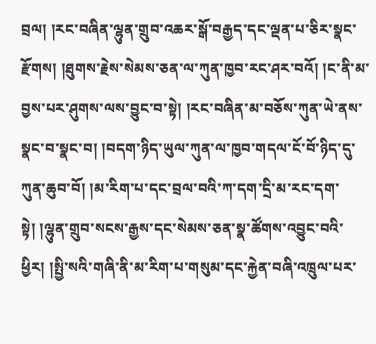བྲལ། །རང་བཞིན་ལྷུན་གྲུབ་འཆར་སྒོ་བརྒྱད་དང་ལྡན་པ་ཅིར་སྣང་རྫོགས། །ཐུགས་རྗེས་སེམས་ཅན་ལ་ཀུན་ཁྱབ་རང་ཤར་བའོ། །ང་ནི་མ་བྱས་པར་ཤུགས་ལས་བྱུང་བ་སྟེ། །རང་བཞིན་མ་བཅོས་ཀུན་ཡེ་ནས་སྣང་བ་སྣང་བ། །བདག་ཉིད་ཡུལ་ཀུན་ལ་ཁྱབ་གདལ་ངོ་བོ་ཉིད་དུ་ཀུན་ཆུབ་བོ། །མ་རིག་པ་དང་བྲལ་བའི་ཀ་དག་དྲི་མ་རང་དག་སྟེ། །ལྷུན་གྲུབ་སངས་རྒྱས་དང་སེམས་ཅན་སྣ་ཚོགས་འབྱུང་བའི་ཕྱིར། །སྤྱི་སའི་གཞི་ནི་མ་རིག་པ་གསུམ་དང་རྐྱེན་བཞི་འཁྲུལ་པར་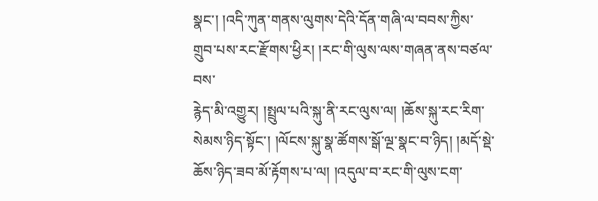སྣང་། །འདི་ཀུན་གནས་ལུགས་དེའི་དོན་གཞི་ལ་བབས་ཀྱིས་གྲུབ་པས་རང་རྫོགས་ཕྱིར། །རང་གི་ལུས་ལས་གཞན་ནས་བཙལ་བས་
རྙེད་མི་འགྱུར། །སྤྲུལ་པའི་སྐུ་ནི་རང་ལུས་ལ། །ཆོས་སྐུ་རང་རིག་སེམས་ཉིད་སྟོང་། །ལོངས་སྐུ་སྣ་ཚོགས་སྒོ་ལྔ་སྣང་བ་ཉིད། །མདོ་སྡེ་ཆོས་ཉིད་ཟབ་མོ་རྟོགས་པ་ལ། །འདུལ་བ་རང་གི་ལུས་ངག་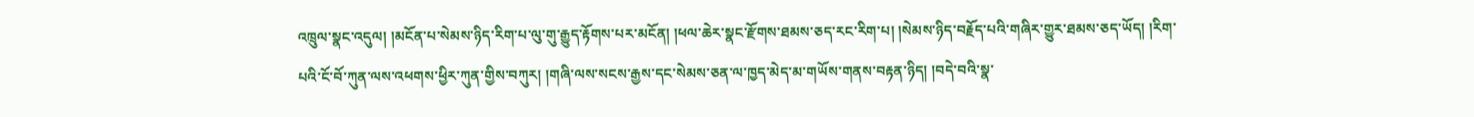འཁྲུལ་སྣང་འདུལ། །མངོན་པ་སེམས་ཉིད་རིག་པ་ལུ་གུ་རྒྱུད་རྟོགས་པར་མངོན། །ཕལ་ཆེར་སྣང་རྫོགས་ཐམས་ཅད་རང་རིག་པ། །སེམས་ཉིད་བརྗོད་པའི་གཞིར་གྱུར་ཐམས་ཅད་ཡོད། །རིག་པའི་ངོ་བོ་ཀུན་ལས་འཕགས་ཕྱིར་ཀུན་གྱིས་བཀུར། །གཞི་ལས་སངས་རྒྱས་དང་སེམས་ཅན་ལ་ཁྱད་མེད་མ་གཡོས་གནས་བརྟན་ཉིད། །བདེ་བའི་སྣ་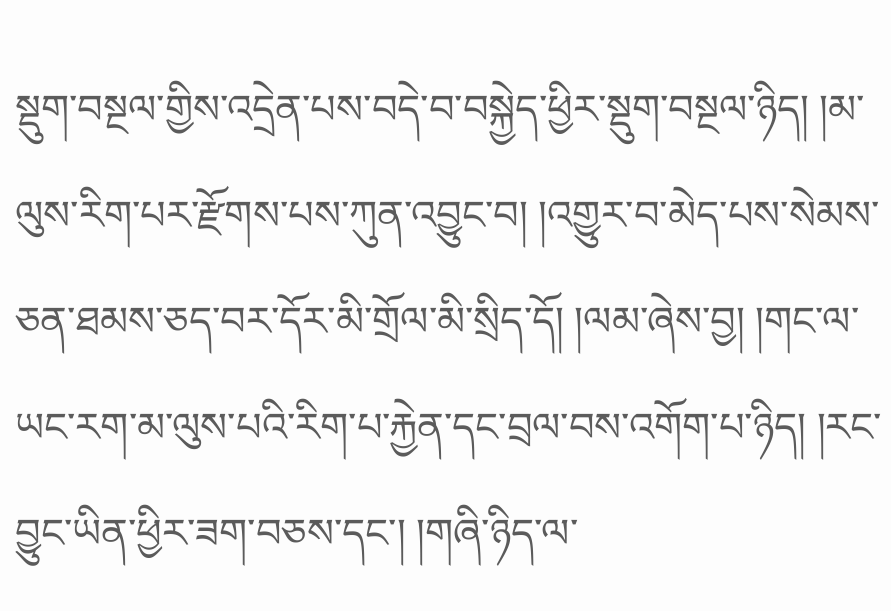སྡུག་བསྔལ་གྱིས་འདྲེན་པས་བདེ་བ་བསྐྱེད་ཕྱིར་སྡུག་བསྔལ་ཉིད། །མ་ལུས་རིག་པར་རྫོགས་པས་ཀུན་འབྱུང་བ། །འགྱུར་བ་མེད་པས་སེམས་ཅན་ཐམས་ཅད་བར་དོར་མི་གྲོལ་མི་སྲིད་དོ། །ལམ་ཞེས་བྱ། །གང་ལ་ཡང་རག་མ་ལུས་པའི་རིག་པ་རྐྱེན་དང་བྲལ་བས་འགོག་པ་ཉིད། །རང་བྱུང་ཡིན་ཕྱིར་ཟག་བཅས་དང་། །གཞི་ཉིད་ལ་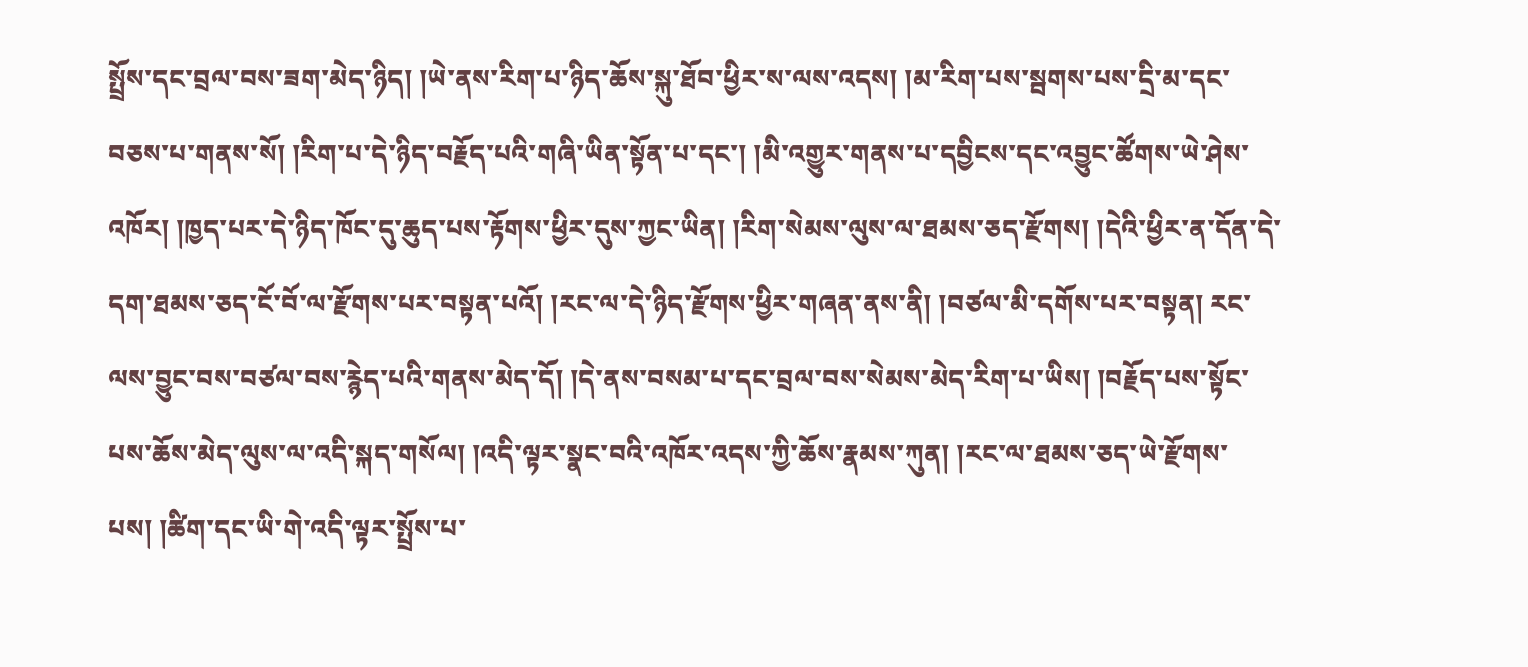སྤྲོས་དང་བྲལ་བས་ཟག་མེད་ཉིད། །ཡེ་ནས་རིག་པ་ཉིད་ཆོས་སྐུ་ཐོབ་ཕྱིར་ས་ལས་འདས། །མ་རིག་པས་སྦགས་པས་དྲི་མ་དང་བཅས་པ་གནས་སོ། །རིག་པ་དེ་ཉིད་བརྗོད་པའི་གཞི་ཡིན་སྟོན་པ་དང་། །མི་འགྱུར་གནས་པ་དབྱིངས་དང་འབྱུང་ཚོགས་ཡེ་ཤེས་འཁོར། །ཁྱད་པར་དེ་ཉིད་ཁོང་དུ་ཆུད་པས་རྟོགས་ཕྱིར་དུས་ཀྱང་ཡིན། །རིག་སེམས་ལུས་ལ་ཐམས་ཅད་རྫོགས། །དེའི་ཕྱིར་ན་དོན་དེ་དག་ཐམས་ཅད་ངོ་བོ་ལ་རྫོགས་པར་བསྟན་པའོ། །རང་ལ་དེ་ཉིད་རྫོགས་ཕྱིར་གཞན་ནས་ནི། །བཙལ་མི་དགོས་པར་བསྟན། རང་ལས་བྱུང་བས་བཙལ་བས་རྙེད་པའི་གནས་མེད་དོ། །དེ་ནས་བསམ་པ་དང་བྲལ་བས་སེམས་མེད་རིག་པ་ཡིས། །བརྗོད་པས་སྟོང་པས་ཆོས་མེད་ལུས་ལ་འདི་སྐད་གསོལ། །འདི་ལྟར་སྣང་བའི་འཁོར་འདས་ཀྱི་ཆོས་རྣམས་ཀུན། །རང་ལ་ཐམས་ཅད་ཡེ་རྫོགས་པས། །ཚིག་དང་ཡི་གེ་འདི་ལྟར་སྤྲོས་པ་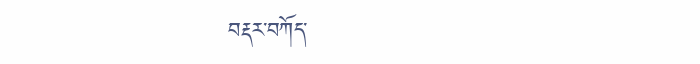བརྡར་བཀོད་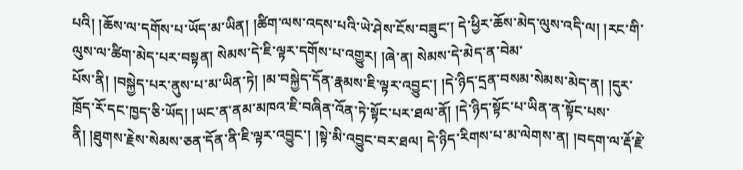པའི། །ཆོས་ལ་དགོས་པ་ཡོད་མ་ཡིན། །ཚིག་ལས་འདས་པའི་ཡེ་ཤེས་ངོས་བཟུང་། དེ་ཕྱིར་ཆོས་མེད་ལུས་འདི་ལ། །རང་གི་ལུས་ལ་ཚིག་མེད་པར་བསྟན། སེམས་དེ་ཇི་ལྟར་དགོས་པ་འགྱུར། །ཞེ་ན། སེམས་དེ་མེད་ན་བེམ་
པོས་ནི། །བསྐྱེད་པར་ནུས་པ་མ་ཡིན་ཏེ། །མ་བསྐྱེད་དོན་རྣམས་ཇི་ལྟར་འབྱུང་། །དེ་ཉིད་དྲན་བསམ་སེམས་མེད་ན། །དུར་ཁྲོད་རོ་དང་ཁྱད་ཅི་ཡོད། །ཡང་ན་ནམ་མཁའ་ཇི་བཞིན་འོན་ཏེ་སྟོང་པར་ཐལ་ནོ། །དེ་ཉིད་སྟོང་པ་ཡིན་ན་སྟོང་པས་ནི། །ཐུགས་རྗེས་སེམས་ཅན་དོན་ནི་ཇི་ལྟར་འབྱུང་། །སྟེ་མི་འབྱུང་བར་ཐལ། དེ་ཉིད་རིགས་པ་མ་ལེགས་ན། །བདག་ལ་རྡོ་རྗེ་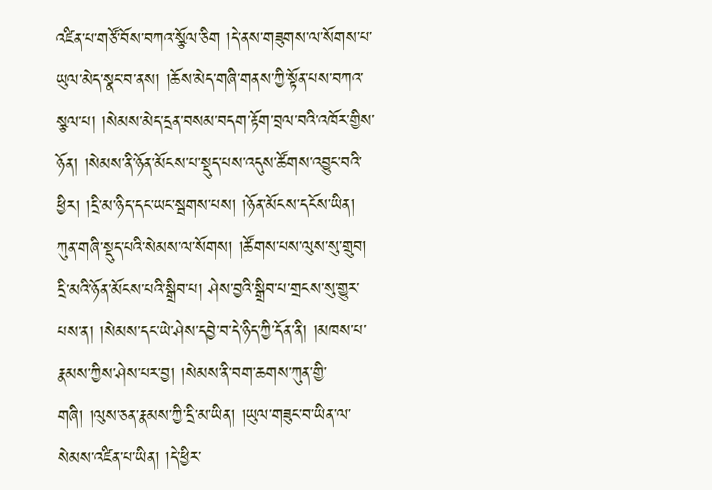འཛིན་པ་གཙོ་བོས་བཀའ་སྩོལ་ཅིག །དེ་ནས་གཟུགས་ལ་སོགས་པ་ཡུལ་མེད་སྣང་བ་ནས། །ཆོས་མེད་གཞི་གནས་ཀྱི་སྟོན་པས་བཀའ་སྩལ་པ། །སེམས་མེད་དྲན་བསམ་བདག་རྟོག་བྲལ་བའི་འཁོར་གྱིས་ཉོན། །སེམས་ནི་ཉོན་མོངས་པ་སྡུད་པས་འདུས་ཚོགས་འབྱུང་བའི་ཕྱིར། །དྲི་མ་ཉིད་དང་ཡང་སྦགས་པས། །ཉོན་མོངས་དངོས་ཡིན། ཀུན་གཞི་སྡུད་པའི་སེམས་ལ་སོགས། །ཚོགས་པས་ལུས་སུ་གྲུབ། དྲི་མའི་ཉོན་མོངས་པའི་སྒྲིབ་པ། ཤེས་བྱའི་སྒྲིབ་པ་གྲངས་སུ་གྱུར་པས་ན། །སེམས་དང་ཡེ་ཤེས་དབྱེ་བ་དེ་ཉིད་ཀྱི་དོན་ནི། །མཁས་པ་རྣམས་ཀྱིས་ཤེས་པར་བྱ། །སེམས་ནི་བག་ཆགས་ཀུན་གྱི་གཞི། །ལུས་ཅན་རྣམས་ཀྱི་དྲི་མ་ཡིན། །ཡུལ་གཟུང་བ་ཡིན་ལ་སེམས་འཛིན་པ་ཡིན། །དེ་ཕྱིར་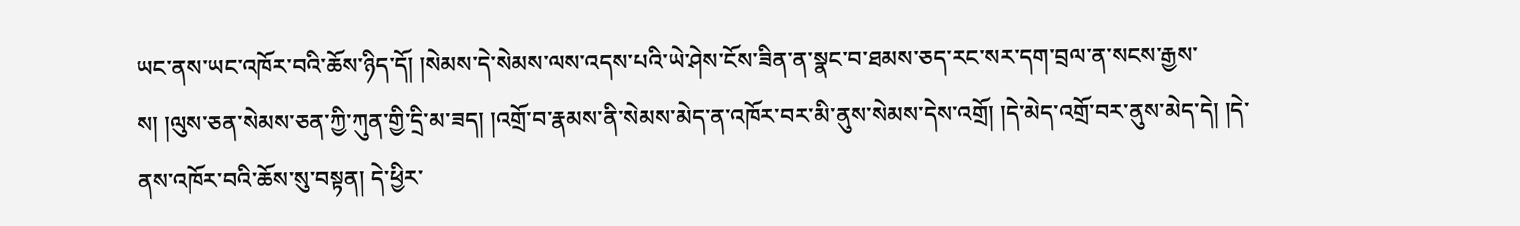ཡང་ནས་ཡང་འཁོར་བའི་ཆོས་ཉིད་དོ། །སེམས་དེ་སེམས་ལས་འདས་པའི་ཡེ་ཤེས་ངོས་ཟིན་ན་སྣང་བ་ཐམས་ཅད་རང་སར་དག་བྲལ་ན་སངས་རྒྱས་ས། །ལུས་ཅན་སེམས་ཅན་ཀྱི་ཀུན་གྱི་དྲི་མ་ཟད། །འགྲོ་བ་རྣམས་ནི་སེམས་མེད་ན་འཁོར་བར་མི་ནུས་སེམས་དེས་འགྲོ། །དེ་མེད་འགྲོ་བར་ནུས་མེད་དེ། །དེ་ནས་འཁོར་བའི་ཆོས་སུ་བསྟན། དེ་ཕྱིར་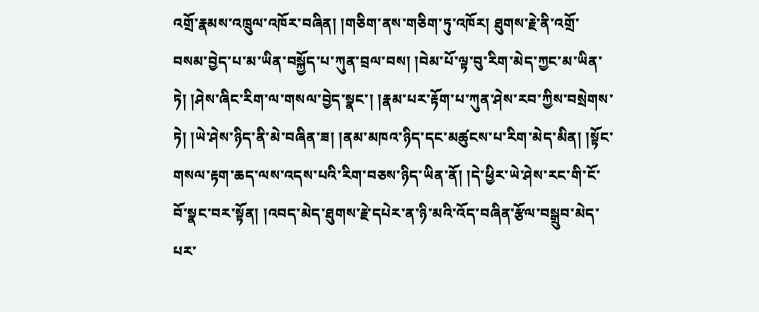འགྲོ་རྣམས་འཁྲུལ་འཁོར་བཞིན། །གཅིག་ནས་གཅིག་ཏུ་འཁོར། ཐུགས་རྗེ་ནི་འགྲོ་བསམ་བྱེད་པ་མ་ཡིན་བསྐྱོད་པ་ཀུན་བྲལ་བས། །བེམ་པོ་ལྟ་བུ་རིག་མེད་ཀྱང་མ་ཡིན་ཏེ། །ཤེས་ཞིང་རིག་ལ་གསལ་བྱེད་སྣང་། །རྣམ་པར་རྟོག་པ་ཀུན་ཤེས་རབ་ཀྱིས་བསྲེགས་ཏེ། །ཡེ་ཤེས་ཉིད་ནི་མེ་བཞིན་ཟ། །ནམ་མཁའ་ཉིད་དང་མཚུངས་པ་རིག་མེད་མིན། །སྟོང་གསལ་རྟག་ཆད་ལས་འདས་པའི་རིག་བཅས་ཉིད་ཡིན་ནོ། །དེ་ཕྱིར་ཡེ་ཤེས་རང་གི་ངོ་བོ་སྣང་བར་སྟོན། །འབད་མེད་ཐུགས་རྗེ་དཔེར་ན་ཉི་མའི་འོད་བཞིན་རྩོལ་བསྒྲུབ་མེད་པར་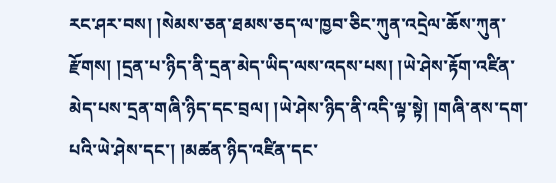རང་ཤར་བས། །སེམས་ཅན་ཐམས་ཅད་ལ་ཁྱབ་ཅིང་ཀུན་འདྲེལ་ཆོས་ཀུན་རྫོགས། །དྲན་པ་ཉིད་ནི་དྲན་མེད་ཡིད་ལས་འདས་པས། །ཡེ་ཤེས་རྟོག་འཛིན་མེད་པས་དྲན་གཞི་ཉིད་དང་བྲལ། །ཡེ་ཤེས་ཉིད་ནི་འདི་ལྟ་སྟེ། །གཞི་ནས་དག་པའི་ཡེ་ཤེས་དང་། །མཚན་ཉིད་འཛིན་དང་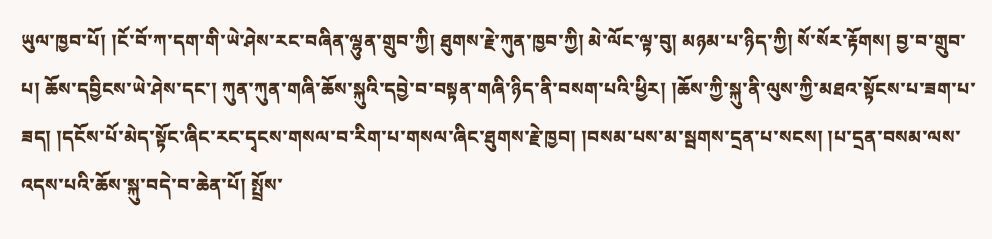ཡུལ་ཁྱབ་པོ། །ངོ་བོ་ཀ་དག་གི་ཡེ་ཤེས་རང་བཞིན་ལྷུན་གྲུབ་ཀྱི། ཐུགས་རྗེ་ཀུན་ཁྱབ་ཀྱི། མེ་ལོང་ལྟ་བུ། མཉམ་པ་ཉིད་ཀྱི། སོ་སོར་རྟོགས། བྱ་བ་གྲུབ་པ། ཆོས་དབྱིངས་ཡེ་ཤེས་དང་། ཀུན་ཀུན་གཞི་ཆོས་སྐུའི་དབྱེ་བ་བསྟན་གཞི་ཉིད་ནི་བསག་པའི་ཕྱིར། །ཆོས་ཀྱི་སྐུ་ནི་ལུས་ཀྱི་མཐའ་སྟོངས་པ་ཟག་པ་ཟད། །དངོས་པོ་མེད་སྟོང་ཞིང་རང་དྭངས་གསལ་བ་རིག་པ་གསལ་ཞིང་ཐུགས་རྗེ་ཁྱབ། །བསམ་པས་མ་སྦགས་དྲན་པ་སངས། །པ་དྲན་བསམ་ལས་འདས་པའི་ཆོས་སྐུ་བདེ་བ་ཆེན་པོ། སྤྲོས་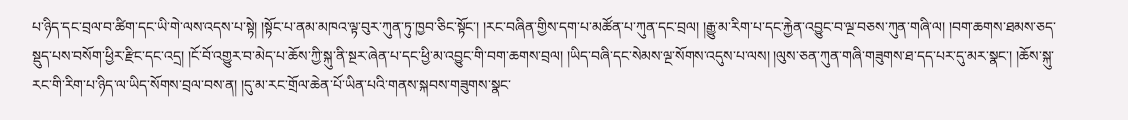པ་ཉིད་དང་བྲལ་བ་ཚིག་དང་ཡི་གེ་ལས་འདས་པ་སྟེ། །སྟོང་པ་ནམ་མཁའ་ལྟ་བུར་ཀུན་ཏུ་ཁྱབ་ཅིང་སྟོང་། །རང་བཞིན་གྱིས་དག་པ་མཚོན་པ་ཀུན་དང་བྲལ། །རྒྱུ་མ་རིག་པ་དང་རྐྱེན་འབྱུང་བ་ལྔ་བཅས་ཀུན་གཞི་ལ། །བག་ཆགས་ཐམས་ཅད་སྡུད་པས་བསོག་ཕྱིར་རྫིང་དང་འདྲ། །ངོ་བོ་འགྱུར་བ་མེད་པ་ཆོས་ཀྱི་སྐུ་ནི་སྔར་ཞེན་པ་དང་ཕྱི་མ་འབྱུང་གི་བག་ཆགས་བྲལ། །ཡིད་བཞི་དང་སེམས་ལྔ་སོགས་འདུས་པ་ལས། །ལུས་ཅན་ཀུན་གཞི་གཟུགས་ཐ་དད་པར་དུ་མར་སྣང་། །ཆོས་སྐུ་རང་གི་རིག་པ་ཉིད་ལ་ཡིད་སོགས་བྲལ་བས་ན། །དུ་མ་རང་གྲོལ་ཆེན་པོ་ཡིན་པའི་གནས་སྐབས་གཟུགས་སྣང་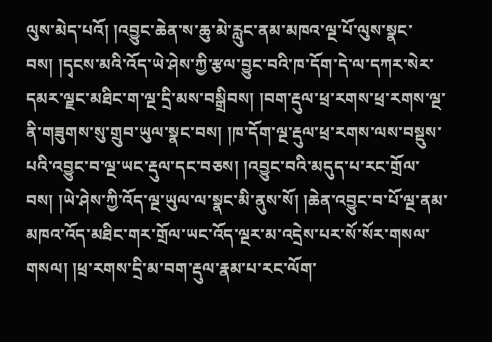ལུས་མེད་པའོ། །འབྱུང་ཆེན་ས་ཆུ་མེ་རླུང་ནམ་མཁའ་ལྔ་པོ་ལུས་སྣང་བས། །དྭངས་མའི་འོད་ཡེ་ཤེས་ཀྱི་རྩལ་བྱུང་བའི་ཁ་དོག་དེ་ལ་དཀར་སེར་དམར་ལྗང་མཐིང་ག་ལྔ་དྲི་མས་བསྒྲིབས། །བག་རྡུལ་ཕྲ་རགས་ཕྲ་རགས་ལྔ་ནི་གཟུགས་སུ་གྲུབ་ཡུལ་སྣང་བས། །ཁ་དོག་ལྔ་རྡུལ་ཕྲ་རགས་ལས་བསྡུས་པའི་འབྱུང་བ་ལྔ་ཡང་རྡུལ་དང་བཅས། །འབྱུང་བའི་མདུད་པ་རང་གྲོལ་བས། །ཡེ་ཤེས་ཀྱི་འོད་ལྔ་ཡུལ་ལ་སྣང་མི་ནུས་སོ། །ཆེན་འབྱུང་བ་པོ་ལྔ་ནམ་མཁའ་འོད་མཐིང་གར་གྲོལ་ཡང་འོད་ལྔར་མ་འདྲེས་པར་སོ་སོར་གསལ་གསལ། །ཕྲ་རགས་དྲི་མ་བག་རྡུལ་རྣམ་པ་རང་ལོག་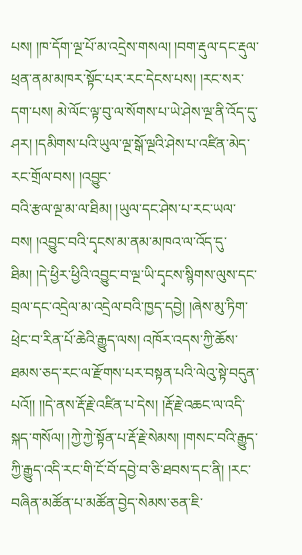པས། །ཁ་དོག་ལྔ་པོ་མ་འདྲེས་གསལ། །བག་རྡུལ་དང་རྡུལ་ཕྲན་ནམ་མཁར་སྟོང་པར་རང་དེངས་པས། །རང་སར་དག་པས། མེ་ལོང་ལྟ་བུ་ལ་སོགས་པ་ཡེ་ཤེས་ལྔ་ནི་འོད་དུ་ཤར། །དམིགས་པའི་ཡུལ་ལྔ་སྒོ་ལྔའི་ཤེས་པ་འཛིན་མེད་རང་གྲོལ་བས། །འབྱུང་
བའི་རྩལ་ལྔ་མ་ལ་ཐིམ། །ཡུལ་དང་ཤེས་པ་རང་ཡལ་བས། །འབྱུང་བའི་དྭངས་མ་ནམ་མཁའ་ལ་འོད་དུ་ཐིམ། །དེ་ཕྱིར་ཕྱིའི་འབྱུང་བ་ལྔ་ཡི་དྭངས་སྙིགས་ལུས་དང་བྲལ་དང་འདྲེལ་མ་འདྲེལ་བའི་ཁྱད་དབྱེ། །ཞེས་མུ་ཏིག་ཕྲེང་བ་རིན་པོ་ཆེའི་རྒྱུད་ལས། འཁོར་འདས་ཀྱི་ཆོས་ཐམས་ཅད་རང་ལ་རྫོགས་པར་བསྟན་པའི་ལེའུ་སྟེ་བདུན་པའོ།། །།དེ་ནས་རྡོ་རྗེ་འཛིན་པ་དེས། །རྡོ་རྗེ་འཆང་ལ་འདི་སྐད་གསོལ། །ཀྱེ་ཀྱེ་སྟོན་པ་རྡོ་རྗེ་སེམས། །གསང་བའི་རྒྱུད་ཀྱི་རྒྱུད་འདི་རང་གི་ངོ་བོ་དབྱེ་བ་ཅི་ཐབས་དང་ནི། །རང་བཞིན་མཚོན་པ་མཚོན་བྱེད་སེམས་ཅན་ཇི་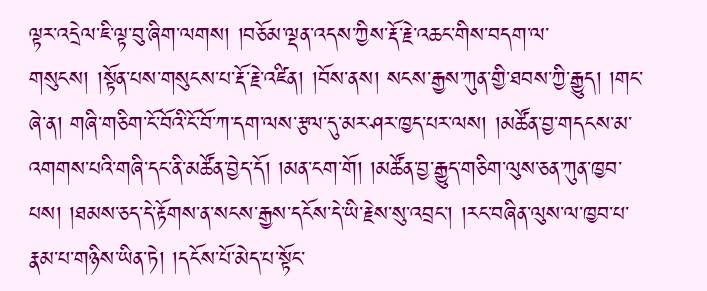ལྟར་འདྲེལ་ཇི་ལྟ་བུ་ཞིག་ལགས། །བཅོམ་ལྡན་འདས་ཀྱིས་རྡོ་རྗེ་འཆང་གིས་བདག་ལ་གསུངས། །སྟོན་པས་གསུངས་པ་རྡོ་རྗེ་འཛིན། །བོས་ནས། སངས་རྒྱས་ཀུན་གྱི་ཐབས་ཀྱི་རྒྱུད། །གང་ཞེ་ན། གཞི་གཅིག་ངོ་བོའི་ངོ་བོ་ཀ་དག་ལས་རྩལ་དུ་མར་ཤར་ཁྱད་པར་ལས། །མཚོན་བྱ་གདངས་མ་འགགས་པའི་གཞི་དང་ནི་མཚོན་བྱེད་དོ། །མན་ངག་གོ། །མཚོན་བྱ་རྒྱུད་གཅིག་ལུས་ཅན་ཀུན་ཁྱབ་པས། །ཐམས་ཅད་དེ་རྟོགས་ན་སངས་རྒྱས་དངོས་དེ་ཡི་རྗེས་སུ་འབྲང་། །རང་བཞིན་ལུས་ལ་ཁྱབ་པ་རྣམ་པ་གཉིས་ཡིན་ཏེ། །དངོས་པོ་མེད་པ་སྟོང་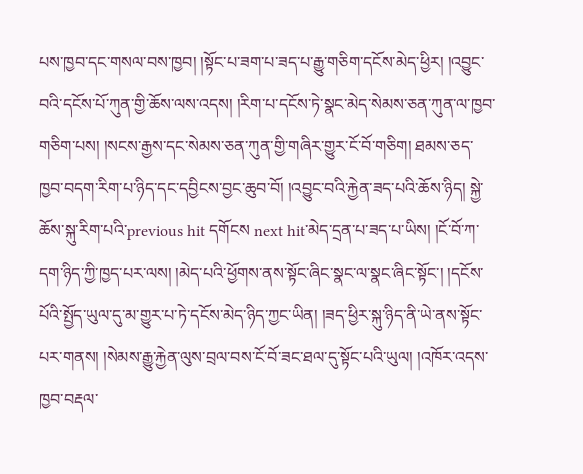པས་ཁྱབ་དང་གསལ་བས་ཁྱབ། །སྟོང་པ་ཟག་པ་ཟད་པ་རྒྱུ་གཅིག་དངོས་མེད་ཕྱིར། །འབྱུང་བའི་དངོས་པོ་ཀུན་གྱི་ཆོས་ལས་འདས། །རིག་པ་དངོས་ཏེ་སྣང་མེད་སེམས་ཅན་ཀུན་ལ་ཁྱབ་གཅིག་པས། །སངས་རྒྱས་དང་སེམས་ཅན་ཀུན་གྱི་གཞིར་གྱུར་ངོ་བོ་གཅིག། ཐམས་ཅད་ཁྱབ་བདག་རིག་པ་ཉིད་དང་དབྱིངས་བྱང་ཆུབ་བོ། །འབྱུང་བའི་རྐྱེན་ཟད་པའི་ཆོས་ཉིད། སྐྱེ་ཆོས་སྐུ་རིག་པའི་previous hit དགོངས next hit་མེད་དྲན་པ་ཟད་པ་ཡིས། །ངོ་བོ་ཀ་དག་ཉིད་ཀྱི་ཁྱད་པར་ལས། །མེད་པའི་ཕྱོགས་ནས་སྟོང་ཞིང་སྣང་ལ་སྣང་ཞིང་སྟོང་། །དངོས་པོའི་སྤྱོད་ཡུལ་དུ་མ་གྱུར་པ་ཏེ་དངོས་མེད་ཉིད་ཀྱང་ཡིན། །ཟད་ཕྱིར་སྐུ་ཉིད་ནི་ཡེ་ནས་སྟོང་པར་གནས། །སེམས་རྒྱུ་རྐྱེན་ལུས་བྲལ་བས་ངོ་བོ་ཟང་ཐལ་དུ་སྟོང་པའི་ཡུལ། །འཁོར་འདས་ཁྱབ་བརྡལ་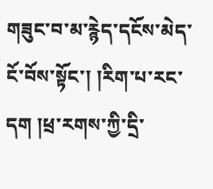གཟུང་བ་མ་རྙེད་དངོས་མེད་ངོ་བོས་སྟོང་། །རིག་པ་རང་དག །ཕྲ་རགས་ཀྱི་དྲི་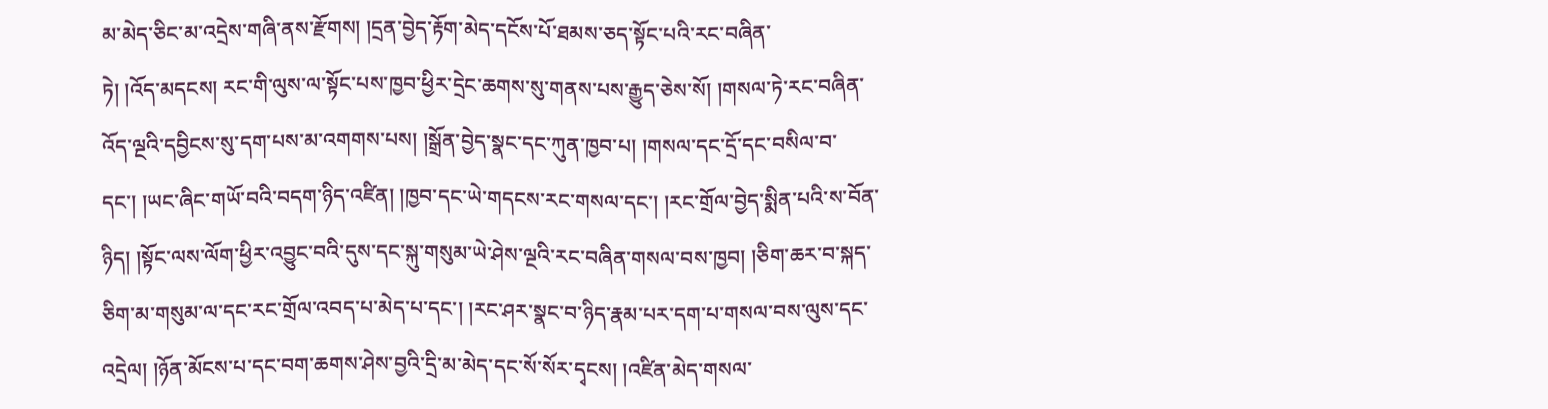མ་མེད་ཅིང་མ་འདྲེས་གཞི་ནས་རྫོགས། །དྲན་བྱེད་རྟོག་མེད་དངོས་པོ་ཐམས་ཅད་སྟོང་པའི་རང་བཞིན་
ཏེ། །འོད་མདངས། རང་གི་ལུས་ལ་སྟོང་པས་ཁྱབ་ཕྱིར་དྲེང་ཆགས་སུ་གནས་པས་རྒྱུད་ཅེས་སོ། །གསལ་ཏེ་རང་བཞིན་འོད་ལྔའི་དབྱིངས་སུ་དག་པས་མ་འགགས་པས། །སྒྲོན་བྱེད་སྣང་དང་ཀུན་ཁྱབ་པ། །གསལ་དང་དྲོ་དང་བསིལ་བ་དང་། །ཡང་ཞིང་གཡོ་བའི་བདག་ཉིད་འཛིན། །ཁྱབ་དང་ཡེ་གདངས་རང་གསལ་དང་། །རང་གྲོལ་བྱེད་སྨིན་པའི་ས་བོན་ཉིད། །སྟོང་ལས་ལོག་ཕྱིར་འབྱུང་བའི་དུས་དང་སྐུ་གསུམ་ཡེ་ཤེས་ལྔའི་རང་བཞིན་གསལ་བས་ཁྱབ། །ཅིག་ཆར་བ་སྐད་ཅིག་མ་གསུམ་ལ་དང་རང་གྲོལ་འབད་པ་མེད་པ་དང་། །རང་ཤར་སྣང་བ་ཉིད་རྣམ་པར་དག་པ་གསལ་བས་ལུས་དང་འདྲེལ། །ཉོན་མོངས་པ་དང་བག་ཆགས་ཤེས་བྱའི་དྲི་མ་མེད་དང་སོ་སོར་དྭངས། །འཛིན་མེད་གསལ་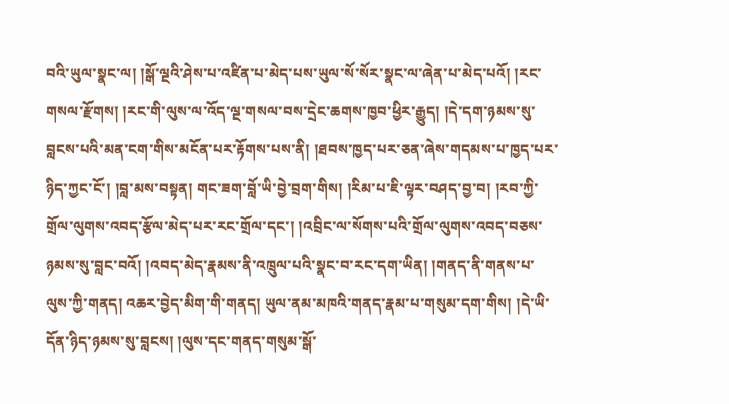བའི་ཡུལ་སྣང་ལ། །སྒོ་ལྔའི་ཤེས་པ་འཛིན་པ་མེད་པས་ཡུལ་སོ་སོར་སྣང་ལ་ཞེན་པ་མེད་པའོ། །རང་གསལ་རྫོགས། །རང་གི་ལུས་ལ་འོད་ལྔ་གསལ་བས་དྲེང་ཆགས་ཁྱབ་ཕྱིར་རྒྱུད། །དེ་དག་ཉམས་སུ་བླངས་པའི་མན་ངག་གིས་མངོན་པར་རྟོགས་པས་ནི། །ཐབས་ཁྱད་པར་ཅན་ཞེས་གདམས་པ་ཁྱད་པར་ཉིད་ཀྱང་ངོ་། །བླ་མས་བསྟན། གང་ཟག་བློ་ཡི་བྱེ་བྲག་གིས། །རིམ་པ་ཇི་ལྟར་བཤད་བྱ་བ། །རབ་ཀྱི་གྲོལ་ལུགས་འབད་རྩོལ་མེད་པར་རང་གྲོལ་དང་། །འབྲིང་ལ་སོགས་པའི་གྲོལ་ལུགས་འབད་བཅས་ཉམས་སུ་བླང་བའོ། །འབད་མེད་རྣམས་ནི་འཁྲུལ་པའི་སྣང་བ་རང་དག་ཡིན། །གནད་ནི་གནས་པ་ལུས་ཀྱི་གནད། འཆར་བྱེད་མིག་གི་གནད། ཡུལ་ནམ་མཁའི་གནད་རྣམ་པ་གསུམ་དག་གིས། །དེ་ཡི་དོན་ཉིད་ཉམས་སུ་བླངས། །ལུས་དང་གནད་གསུམ་སྒོ་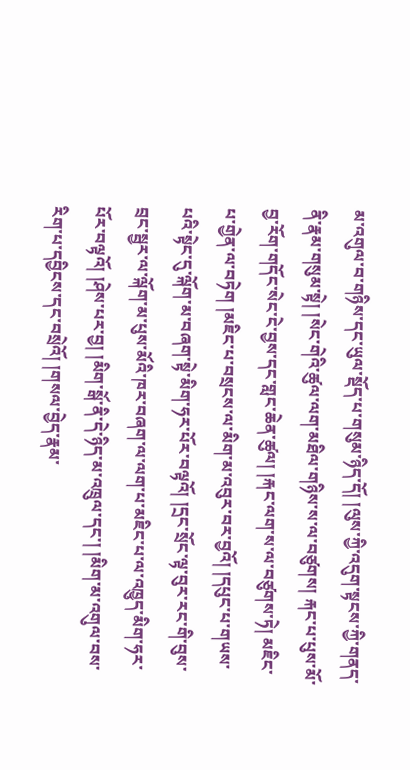མ་འགུལ་བ་གཉིས་དང་ཡུལ་སྡོད་པ་གསུམ་ཉིད་དོ། །ལུས་ཀྱི་འདུག་སྟངས་ཀྱི་གནད་ནི་རྣམ་གསུམ་སྟེ། །སེང་གེའི་ཚུལ་ལག་མཐིལ་གཉིས་ས་ལ་བཙུགས། རྐང་པ་པུས་མོ་བྱ་རོག་གདོང་སེང་ངེ་བྱས་དང་གླང་ཆེན་ཚུལ། །རྐང་ལག་ས་ལ་བཙུགས་ཏེ། མཇིང་པ་གྱེན་ལ་བཏེག །མཇིང་པ་བསྲངས་ལ་མིག་མ་འབུར་བར་བྱའོ། །དཔུང་པ་གཡས་པའི་སྟེང་དུ་ལྐོག་མ་བཞག་སྟེ་མིག་ཧར་པོར་བལྟའོ། །དྲང་སྲོང་ལྟ་བུར་རང་གི་བུས་བྲང་སྦྱར་ལ་ལྐོག་མ་པུས་མོའི་ཁར་བཞག་ལ་ལག་པ་མཇིང་པ་ལ་འཁྱུད་མིག་ཧར་པོར་བལྟའོ། །ཤེས་པར་བྱ། །མིག་སྒོ་ནི་དེ་ཉིད་མ་འཁྲུལ་དང་། །མིག་མ་འགུལ་བས་རིག་པ་དབྱིངས་དང་བསྲེའོ། །གསལ་བྱེད་རྣམ་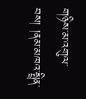གཉིས་མ་འགུལ་བས། །ནམ་མཁའ་སྤྲིན་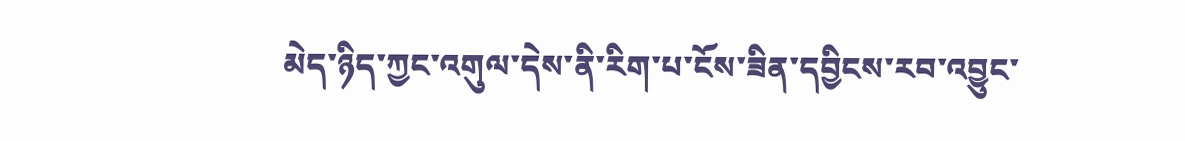མེད་ཉིད་ཀྱང་འགུལ་དེས་ནི་རིག་པ་ངོས་ཟིན་དབྱིངས་རབ་འབྱུང་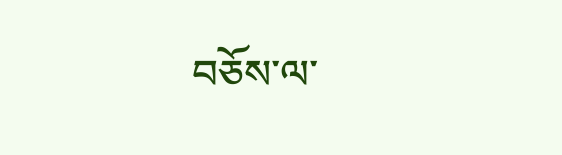བཅོས་ལ་